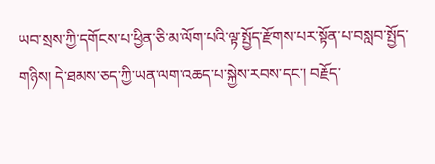ཡབ་སྲས་ཀྱི་དགོངས་པ་ཕྱིན་ཅི་མ་ལོག་པའི་ལྟ་སྤྱོད་རྫོགས་པར་སྟོན་པ་བསླབ་སྤྱོད་གཉིས། དེ་ཐམས་ཅད་ཀྱི་ཡན་ལག་འཆད་པ་སྐྱེས་རབས་དང་། བརྗོད་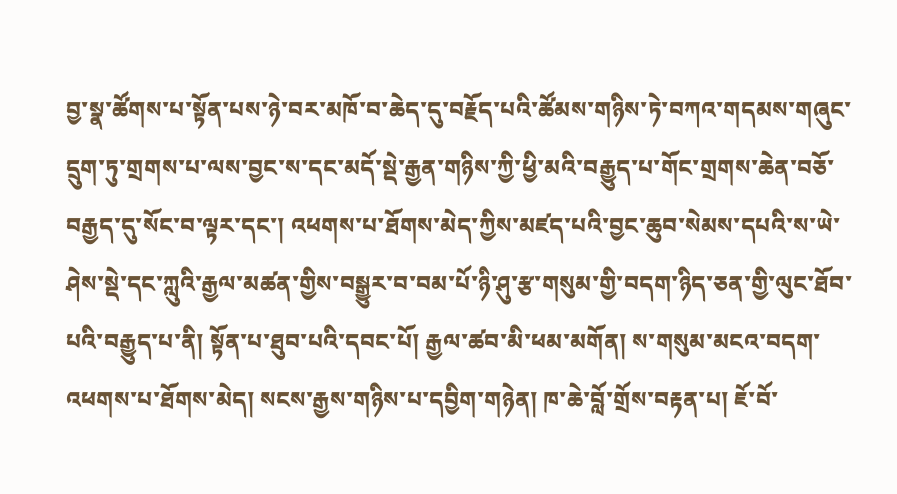བྱ་སྣ་ཚོགས་པ་སྟོན་པས་ཉེ་བར་མཁོ་བ་ཆེད་དུ་བརྗོད་པའི་ཚོམས་གཉིས་ཏེ་བཀའ་གདམས་གཞུང་དྲུག་ཏུ་གྲགས་པ་ལས་བྱང་ས་དང་མདོ་སྡེ་རྒྱན་གཉིས་ཀྱི་ཕྱི་མའི་བརྒྱུད་པ་གོང་གྲགས་ཆེན་བཅོ་བརྒྱད་དུ་སོང་བ་ལྟར་དང་། འཕགས་པ་ཐོགས་མེད་ཀྱིས་མཛད་པའི་བྱང་ཆུབ་སེམས་དཔའི་ས་ཡེ་ཤེས་སྡེ་དང་ཀླུའི་རྒྱལ་མཚན་གྱིས་བསྒྱུར་བ་བམ་པོ་ཉི་ཤུ་རྩ་གསུམ་གྱི་བདག་ཉིད་ཅན་གྱི་ལུང་ཐོབ་པའི་བརྒྱུད་པ་ནི། སྟོན་པ་ཐུབ་པའི་དབང་པོ། རྒྱལ་ཚབ་མི་ཕམ་མགོན། ས་གསུམ་མངའ་བདག་འཕགས་པ་ཐོགས་མེད། སངས་རྒྱས་གཉིས་པ་དབྱིག་གཉེན། ཁ་ཆེ་བློ་གྲོས་བརྟན་པ། ཇོ་བོ་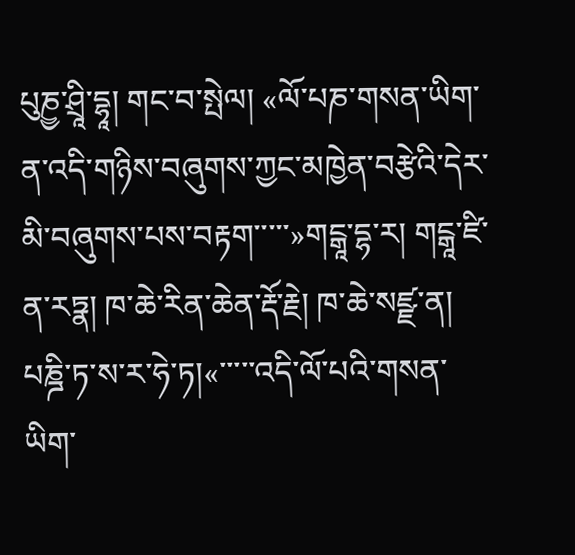པུཎྱ་ཤྲཱི་དྷཱ། གང་བ་སྤེལ། «ལོ་པཎ་གསན་ཡིག་ན་འདི་གཉིས་བཞུགས་ཀྱང་མཁྱེན་བརྩེའི་དེར་མི་བཞུགས་པས་བརྟག་་་་་»གངྒཱ་དྷ་ར། གངྒཱ་ཛི་ན་རཏྣ། ཁ་ཆེ་རིན་ཆེན་རྡོ་རྗེ། ཁ་ཆེ་སཛྫ་ན། པཎྜི་ཏ་ས་ར་ཧེ་ཏ།«་་་་་འདི་ལོ་པའི་གསན་ཡིག་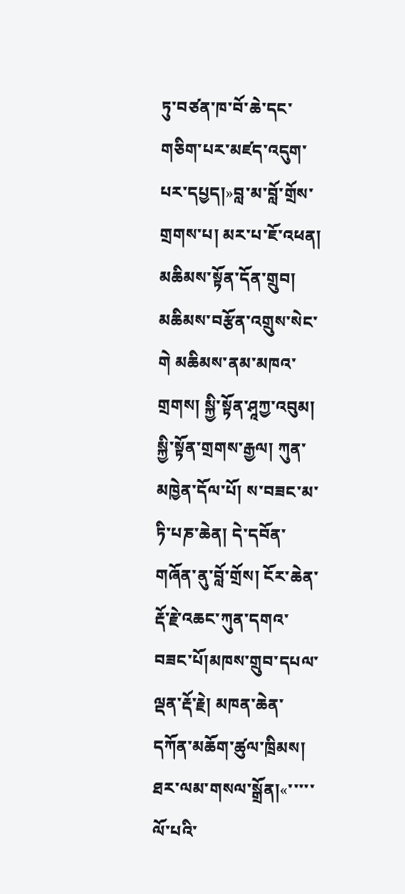ཏུ་བཙན་ཁ་བོ་ཆེ་དང་གཅིག་པར་མཛད་འདུག་པར་དཔྱད།»བླ་མ་བློ་གྲོས་གྲགས་པ། མར་པ་ཇོ་འཕན། མཆིམས་སྟོན་དོན་གྲུབ། མཆིམས་བརྩོན་འགྲུས་སེང་གེ མཆིམས་ནམ་མཁའ་གྲགས། སྐྱི་སྟོན་ཤཱཀྱ་འབུམ། སྐྱི་སྟོན་གྲགས་རྒྱལ། ཀུན་མཁྱེན་དོལ་པོ། ས་བཟང་མ་ཏི་པཎ་ཆེན། དེ་དབོན་གཞོན་ནུ་བློ་གྲོས། ངོར་ཆེན་རྡོ་རྗེ་འཆང་ཀུན་དགའ་བཟང་པོ།མཁས་གྲུབ་དཔལ་ལྡན་རྡོ་རྗེ། མཁན་ཆེན་དཀོན་མཆོག་ཚུལ་ཁྲིམས། ཐར་ལམ་གསལ་སྒྲོན།«་་་་་ལོ་པའི་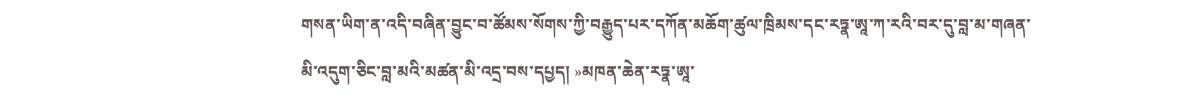གསན་ཡིག་ན་འདི་བཞིན་བྱུང་བ་ཚོམས་སོགས་ཀྱི་བརྒྱུད་པར་དཀོན་མཆོག་ཚུལ་ཁྲིམས་དང་རཏྣ་ཨཱ་ཀ་རའི་བར་དུ་བླ་མ་གཞན་མི་འདུག་ཅིང་བླ་མའི་མཚན་མི་འདྲ་བས་དཔྱད། »མཁན་ཆེན་རཏྣ་ཨཱ་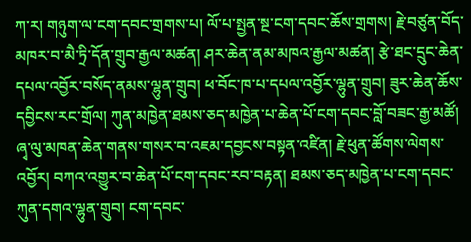ཀ་ར། གཉུག་ལ་ངག་དབང་གྲགས་པ། ལོ་པ་སྤྱན་སྔ་ངག་དབང་ཆོས་གྲགས། རྗེ་བཙུན་བོད་མཁར་བ་མཻ་ཏྲི་དོན་གྲུབ་རྒྱལ་མཚན། ཤར་ཆེན་ནམ་མཁའ་རྒྱལ་མཚན། རྩེ་ཐང་དྲུང་ཆེན་དཔལ་འབྱོར་བསོད་ནམས་ལྷུན་གྲུབ། ཕ་བོང་ཁ་པ་དཔལ་འབྱོར་ལྷུན་གྲུབ། ཟུར་ཆེན་ཆོས་དབྱིངས་རང་གྲོལ། ཀུན་མཁྱེན་ཐམས་ཅད་མཁྱེན་པ་ཆེན་པོ་ངག་དབང་བློ་བཟང་རྒྱ་མཚོ། ཞྭ་ལུ་མཁན་ཆེན་གནས་གསར་བ་འཇམ་དབྱངས་བསྟན་འཛིན། རྗེ་ཕུན་ཚོགས་ལེགས་འབྱོར། བཀའ་འགྱུར་བ་ཆེན་པོ་ངག་དབང་རབ་བརྟན། ཐམས་ཅད་མཁྱེན་པ་ངག་དབང་ཀུན་དགའ་ལྷུན་གྲུབ། ངག་དབང་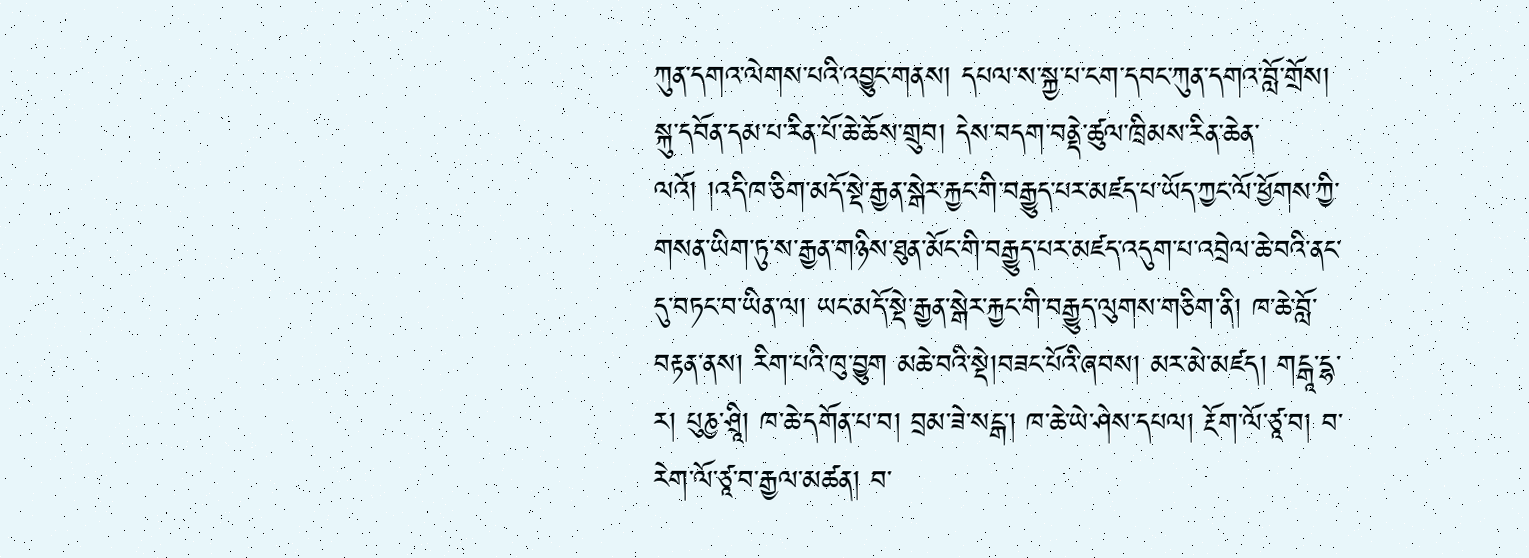ཀུན་དགའ་ལེགས་པའི་འབྱུང་གནས། དཔལ་ས་སྐྱ་པ་ངག་དབང་ཀུན་དགའ་བློ་གྲོས། སྐུ་དབོན་དམ་པ་རིན་པོ་ཆེ་ཆོས་གྲུབ། དེས་བདག་བནྡེ་ཚུལ་ཁྲིམས་རིན་ཆེན་ལའོ། །འདི་ཁ་ཅིག་མདོ་སྡེ་རྒྱན་སྒེར་རྐྱང་གི་བརྒྱུད་པར་མཛད་པ་ཡོད་ཀྱང་ལོ་ཕྱོགས་ཀྱི་གསན་ཡིག་ཏུ་ས་རྒྱན་གཉིས་ཐུན་མོང་གི་བརྒྱུད་པར་མཛད་འདུག་པ་འབྲེལ་ཆེ་བའི་ནང་དུ་བཏང་བ་ཡིན་ལ། ཡང་མདོ་སྡེ་རྒྱན་སྒེར་རྐྱང་གི་བརྒྱུད་ལུགས་གཅིག་ནི། ཁ་ཆེ་བློ་བརྟན་ནས། རིག་པའི་ཁུ་བྱུག མཆེ་བའི་སྡེ།བཟང་པོའི་ཞབས། མར་མེ་མཛད། གངྒཱ་དྷ་ར། པུཎྱ་ཤྲཱི། ཁ་ཆེ་དགོན་པ་བ། བྲམ་ཟེ་སངྒ་། ཁ་ཆེ་ཡེ་ཤེས་དཔལ། རྔོག་ལོ་ཙཱ་བ། བ་རེག་ལོ་ཙཱ་བ་རྒྱལ་མཚན། བ་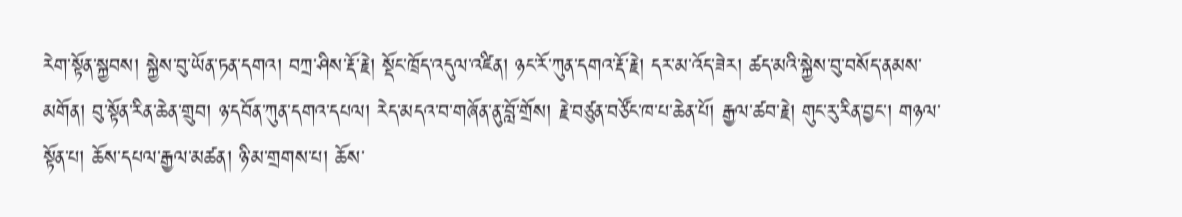རེག་སྟོན་སྐྱབས། སྐྱེས་བུ་ཡོན་ཏན་དགའ། བཀྲ་ཤིས་རྡོ་རྗེ། སྡོང་ཁྲོད་འདུལ་འཛིན། ཉང་རོ་ཀུན་དགའ་རྡོ་རྗེ། དར་མ་འོད་ཟེར། ཚད་མའི་སྐྱེས་བུ་བསོད་ནམས་མགོན། བུ་སྟོན་རིན་ཆེན་གྲུབ། ཉ་དབོན་ཀུན་དགའ་དཔལ། རེད་མདའ་བ་གཞོན་ནུ་བློ་གྲོས། རྗེ་བཙུན་བཙོང་ཁ་པ་ཆེན་པོ། རྒྱལ་ཚབ་རྗེ། གུང་རུ་རིན་བྱང་། གཉལ་སྟོན་པ། ཆོས་དཔལ་རྒྱལ་མཚན། ཉི་མ་གྲགས་པ། ཆོས་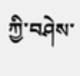ཀྱི་བཤེས་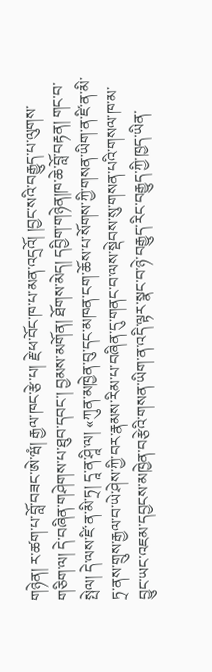གཉེན། ར་ཚག་པ་བློ་བཟང་ཨེ་ཝཾ། རྒྱལ་ཁང་རྩེ་པ། རྗེ་ཕ་བོང་ཁ་པ་མན་འདྲའོ། །བྱང་སའི་བརྒྱུད་པ་ལུགས་གཅིག་ལ། དེ་བཞིན་གཤེགས་པ་ཐུབ་དབང་། བྱམས་མགོན། ཐོགས་མེད། དབྱིག་གཉེན།ཁ་ཆེ་བློ་བརྟན། གང་བ་སྤེལ། དེ་ལས་ཛི་ན་མི་ཏྲ། དཱ་ན་ཤཱི་ལ། «ཀུན་མཁྱེན་བུ་དང་མཁན་ངག་ཆོས་པ་སོགས་ཀྱི་གསན་ཡིག་ན་ཛི་ན་མི་ཏྲ་ནས་གྲུས་རྒྱལ་བ་ཡེ་ཤེས་ཀྱི་བར་རྣམས་རིམ་པ་བཞིན་དུ་གནང་བ་ལས་སྡེབས་སུ་གསན་པའི་གསལ་ཁ་མ་བྱུང་ཡང་འཇམ་དབྱངས་མཁྱེན་བརྩེའི་གསན་ཡིག་ན་འདི་ལྟར་སྣང་བ་ཉེ་བརྒྱུད་རིང་བརྒྱུད་ཀྱི་ཁྱད་ཡིན་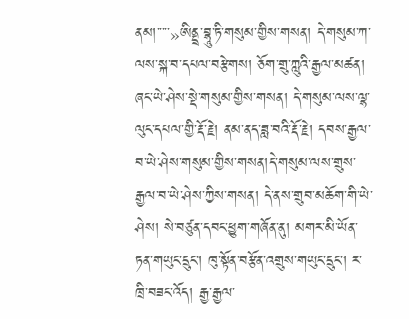ནམ།་་་་་»ཨིནྡྲ་བྷཱུ་ཏི་གསུམ་གྱིས་གསན། དེ་གསུམ་ཀ་ལས་སྐ་བ་དཔལ་བརྩེགས། ཅོག་གྲུ་ཀླུའི་རྒྱལ་མཚན། ཞང་ཡེ་ཤེས་སྡེ་གསུམ་གྱིས་གསན། དེ་གསུམ་ལས་ལྷ་ལུང་དཔལ་གྱི་རྡོ་རྗེ། ནམ་ནད་ཟླ་བའི་རྡོ་རྗེ། དབས་རྒྱལ་བ་ཡེ་ཤེས་གསུམ་གྱིས་གསན།དེ་གསུམ་ལས་གྲུས་རྒྱལ་བ་ཡེ་ཤེས་ཀྱིས་གསན། དེ་ནས་གྲུབ་མཆོག་གི་ཡེ་ཤེས། སེ་བཙུན་དབང་ཕྱུག་གཞོན་ནུ། མགར་མི་ཡོན་ཏན་གཡུང་དྲུང་། ཁུ་སྟོན་བརྩོན་འགྲུས་གཡུང་དྲུང་། ར་ཁྲི་བཟང་འོད། རྒྱ་རྒྱལ་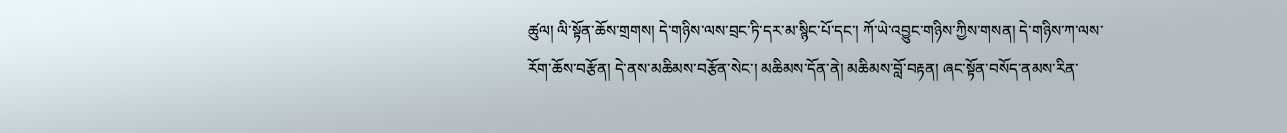ཚུལ། ལི་སྟོན་ཆོས་གྲགས། དེ་གཉིས་ལས་བྲང་ཏི་དར་མ་སྙིང་པོ་དང་། ཀོ་ཡེ་འབྱུང་གཉིས་ཀྱིས་གསན། དེ་གཉིས་ཀ་ལས་རོག་ཆོས་བརྩོན། དེ་ནས་མཆིམས་བརྩོན་སེང་། མཆིམས་དོན་ནེ། མཆིམས་བློ་བརྟན། ཞང་སྟོན་བསོད་ནམས་རིན་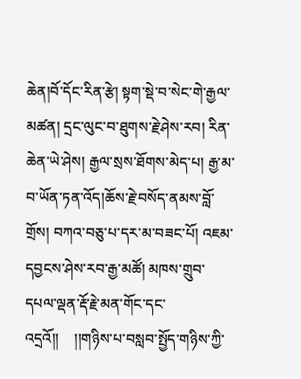ཆེན།བོ་དོང་རིན་རྩེ། སྟག་སྡེ་བ་སེང་གེ་རྒྱལ་མཚན། དྲང་ལུང་བ་ཐུགས་རྗེ་ཤེས་རབ། རིན་ཆེན་ཡེ་ཤེས། རྒྱལ་སྲས་ཐོགས་མེད་པ། རྒྱ་མ་བ་ཡོན་ཏན་འོད།ཆོས་རྗེ་བསོད་ནམས་བློ་གྲོས། བཀའ་བཅུ་པ་དར་མ་བཟང་པོ། འཇམ་དབྱངས་ཤེས་རབ་རྒྱ་མཚོ། མཁས་གྲུབ་དཔལ་ལྡན་རྡོ་རྗེ་མན་གོང་དང་འདྲའོ།།    །།གཉིས་པ་བསླབ་སྤྱོད་གཉིས་ཀྱི་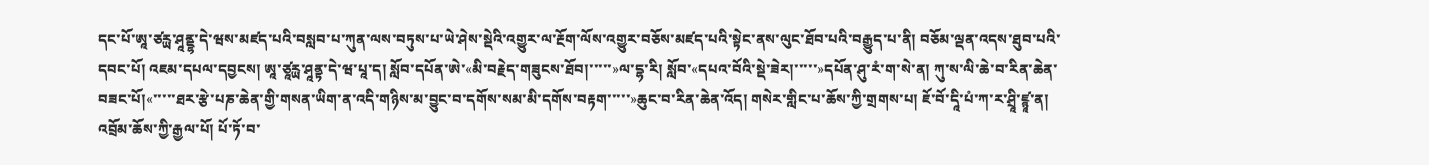དང་པོ་ཨཱ་ཙརྻ་ཤཱནྡྷ་དེ་ཝས་མཛད་པའི་བསླབ་པ་ཀུན་ལས་བཏུས་པ་ཡེ་ཤེས་སྡེའི་འགྱུར་ལ་རྔོག་ལོས་འགྱུར་བཅོས་མཛད་པའི་སྟེང་ནས་ལུང་ཐོབ་པའི་བརྒྱུད་པ་ནི། བཅོམ་ལྡན་འདས་ཐུབ་པའི་དབང་པོ། འཇམ་དཔལ་དབྱངས། ཨཱ་ཙཱརྻ་ཤཱནྟ་དེ་ཝ་པཱ་ད། སློབ་དཔོན་ཨེ་«མི་བརྗེད་གཟུངས་ཐོབ།་་་་་»ལ་དྷ་རི། སློབ་«དཔའ་བོའི་སྡེ་ཟེར།་་་་་»དཔོན་ཤུ་རཾ་ག་སེ་ན། ཀུ་ས་ལི་ཆེ་བ་རིན་ཆེན་བཟང་པོ།«་་་་་ཐར་རྩེ་པཎ་ཆེན་གྱི་གསན་ཡིག་ན་འདི་གཉིས་མ་བྱུང་བ་དགོས་སམ་མི་དགོས་བརྟག་་་་་»ཆུང་བ་རིན་ཆེན་འོད། གསེར་གླིང་པ་ཆོས་ཀྱི་གྲགས་པ། ཇོ་བོ་དཱི་པཾ་ཀ་ར་ཤྲཱི་ཛྙཱ་ན། འབྲོམ་ཆོས་ཀྱི་རྒྱལ་པོ། པོ་ཏོ་བ་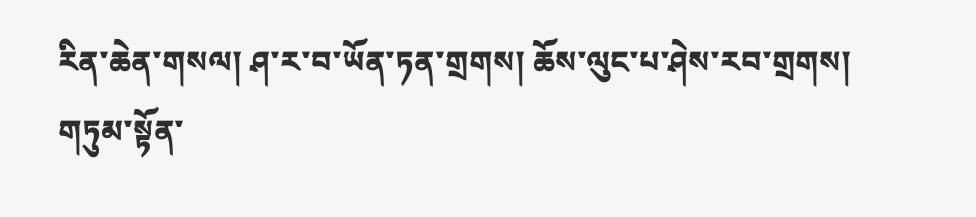རིན་ཆེན་གསལ། ཤ་ར་བ་ཡོན་ཏན་གྲགས། ཆོས་ལུང་པ་ཤེས་རབ་གྲགས། གཏུམ་སྟོན་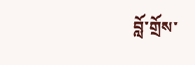བློ་གྲོས་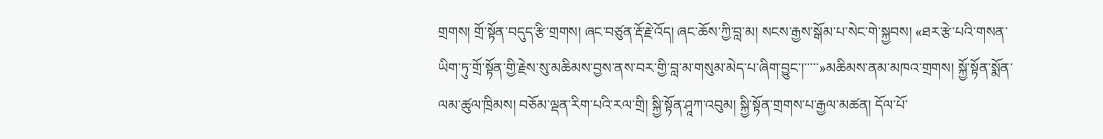གྲགས། གྲོ་སྟོན་བདུད་རྩི་གྲགས། ཞང་བཙུན་རྡོ་རྗེ་འོད། ཞང་ཆོས་ཀྱི་བླ་མ། སངས་རྒྱས་སྒོམ་པ་སེང་གེ་སྐྱབས། «ཐར་རྩེ་པའི་གསན་ཡིག་ཏུ་གྲོ་སྟོན་གྱི་རྗེས་སུ་མཆིམས་བྱས་ནས་བར་གྱི་བླ་མ་གསུམ་མེད་པ་ཞིག་བྱུང་།་་་་་»མཆིམས་ནམ་མཁའ་གྲགས། སྐྱོ་སྟོན་སྨོན་ལམ་ཚུལ་ཁྲིམས། བཅོམ་ལྡན་རིག་པའི་རལ་གྲི། སྐྱི་སྟོན་ཤཱཀ་འབུམ། སྐྱི་སྟོན་གྲགས་པ་རྒྱལ་མཚན། དོལ་པོ་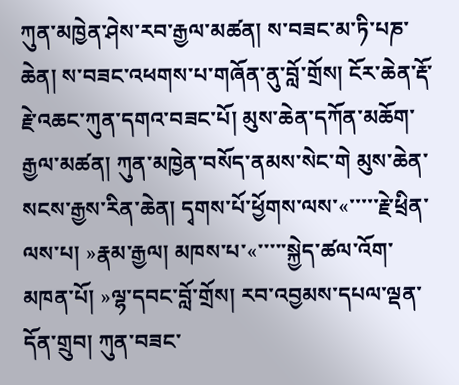ཀུན་མཁྱེན་ཤེས་རབ་རྒྱལ་མཚན། ས་བཟང་མ་ཏི་པཎ་ཆེན། ས་བཟང་འཕགས་པ་གཞོན་ནུ་བློ་གྲོས། ངོར་ཆེན་རྡོ་རྗེ་འཆང་ཀུན་དགའ་བཟང་པོ། མུས་ཆེན་དཀོན་མཆོག་རྒྱལ་མཚན། ཀུན་མཁྱེན་བསོད་ནམས་སེང་གེ མུས་ཆེན་སངས་རྒྱས་རིན་ཆེན། དྭགས་པོ་ཕྱོགས་ལས་«་་་་་རྗེ་ཕྲིན་ལས་པ། »རྣམ་རྒྱལ། མཁས་པ་«་་་་་སྐྱེད་ཚལ་འོག་མཁན་པོ། »ལྷ་དབང་བློ་གྲོས། རབ་འབྱམས་དཔལ་ལྡན་དོན་གྲུབ། ཀུན་བཟང་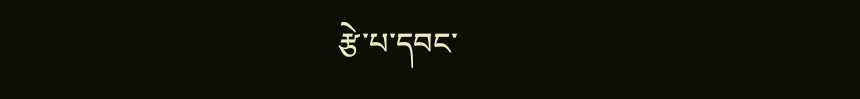རྩེ་པ་དབང་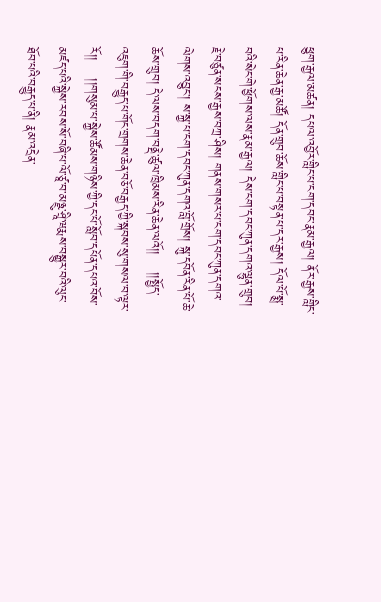ཕྱུག་རྒྱལ་མཚན། དཔལ་འབྱོར་གླིང་པ་ངག་དབང་རྣམ་རྒྱལ། ནོར་རྒྱས་གླིང་པ་རིན་ཆེན་རྒྱ་མཚོ། དོན་གྲུབ་ཆོས་གླིང་པ་བསྟན་པ་དར་རྒྱས། དོལ་པོ་སྨྲ་བའི་སེང་གེ་ཕྱོགས་ལས་རྣམ་རྒྱལ། དེས་ངག་དབང་ཀུན་དགའ་ལྷུན་གྲུབ། རྗེ་བཙུན་སངས་རྒྱས་བཀྲ་ཤིས། གནས་གསར་པ་ངག་དབང་ཀུན་དགའ་ལེགས་འབྱུང་། ས་སྐྱ་པ་ངག་དབང་ཀུན་དགའ་བློ་གྲོས། སྐུ་དབོན་རིན་པོ་ཆེ་ཆོས་གྲུབ། དེ་ལས་བདག་བནྡེ་ཚུལ་ཁྲིམས་རིན་ཆེན་ལའོ།།    །།སྤྱོད་འཇུག་གི་བརྒྱུད་པ་གོང་གྲགས་ཆེན་བཅོ་བརྒྱད་ཀྱི་སྐབས་སུ་གསལ་བ་ལྟར་རོ།།    །།གསུམ་པ་སྐྱེས་ཚོམས་གཉིས་ཀྱི་དང་པོ་སློབ་དཔོན་དཔའ་བོས་མཛད་པའི་སྐྱེས་རབས་སོ་བཞི་པ་ལོ་ཙཱ་བ་མཉྫུ་ཤྲཱི་ཝརྨས་བསྒྱུར་བའི་ལུང་ཐོབ་པའི་བརྒྱུད་པ་ནི། རྣམ་འདྲེན་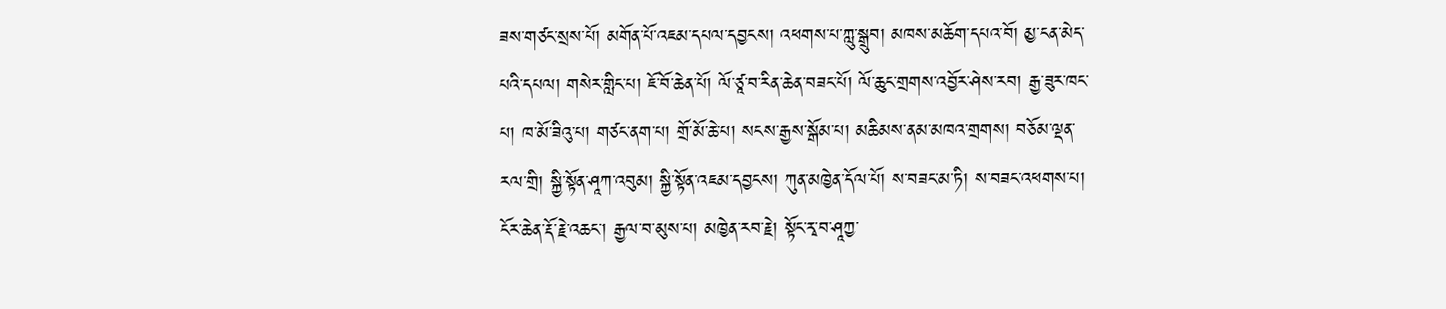ཟས་གཙང་སྲས་པོ། མགོན་པོ་འཇམ་དཔལ་དབྱངས། འཕགས་པ་ཀླུ་སྒྲུབ། མཁས་མཆོག་དཔའ་བོ། མྱ་ངན་མེད་པའི་དཔལ། གསེར་གླིང་པ། ཇོ་བོ་ཆེན་པོ། ལོ་ཙཱ་བ་རིན་ཆེན་བཟང་པོ། ལོ་ཆུང་གྲགས་འབྱོར་ཤེས་རབ། རྒྱ་ཟུར་ཁང་པ། ཁ་མོ་ཟིའུ་པ། གཙང་ནག་པ། གྲོ་མོ་ཆེ་པ། སངས་རྒྱས་སྒོམ་པ། མཆིམས་ནམ་མཁའ་གྲགས། བཅོམ་ལྡན་རལ་གྲི། སྐྱི་སྟོན་ཤཱཀ་འབུམ། སྐྱི་སྟོན་འཇམ་དབྱངས། ཀུན་མཁྱེན་དོལ་པོ། ས་བཟང་མ་ཏི། ས་བཟང་འཕགས་པ། ངོར་ཆེན་རྡོ་རྗེ་འཆང་། རྒྱལ་བ་མུས་པ། མཁྱེན་རབ་རྗེ། སྟོང་རྭ་བ་ཤཱཀྱ་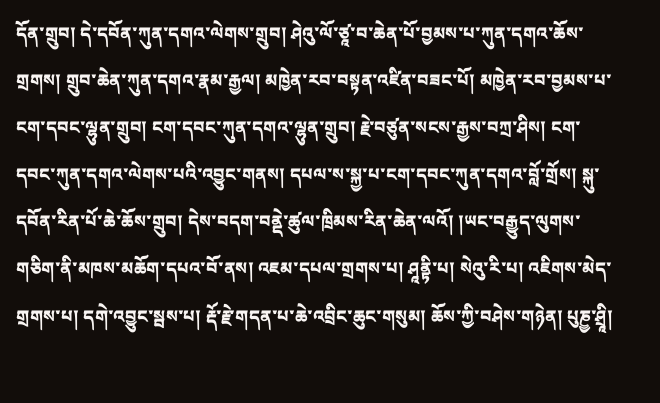དོན་གྲུབ། དེ་དབོན་ཀུན་དགའ་ལེགས་གྲུབ། ཤེའུ་ལོ་ཙཱ་བ་ཆེན་པོ་བྱམས་པ་ཀུན་དགའ་ཆོས་གྲགས། གྲུབ་ཆེན་ཀུན་དགའ་རྣམ་རྒྱལ། མཁྱེན་རབ་བསྟན་འཛིན་བཟང་པོ། མཁྱེན་རབ་བྱམས་པ་ངག་དབང་ལྷུན་གྲུབ། ངག་དབང་ཀུན་དགའ་ལྷུན་གྲུབ། རྗེ་བཙུན་སངས་རྒྱས་བཀྲ་ཤིས། ངག་དབང་ཀུན་དགའ་ལེགས་པའི་འབྱུང་གནས། དཔལ་ས་སྐྱ་པ་ངག་དབང་ཀུན་དགའ་བློ་གྲོས། སྐུ་དབོན་རིན་པོ་ཆེ་ཆོས་གྲུབ། དེས་བདག་བནྡེ་ཚུལ་ཁྲིམས་རིན་ཆེན་ལའོ། །ཡང་བརྒྱུད་ལུགས་གཅིག་ནི་མཁས་མཆོག་དཔའ་བོ་ནས། འཇམ་དཔལ་གྲགས་པ། ཤཱནྟི་པ། སེའུ་རི་པ། འཇིགས་མེད་གྲགས་པ། དགེ་འབྱུང་སྦས་པ། རྡོ་རྗེ་གདན་པ་ཆེ་འབྲིང་ཆུང་གསུམ། ཆོས་ཀྱི་བཤེས་གཉེན། པུཎྱ་ཤྲཱི།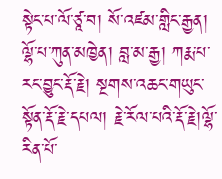སྟེང་པ་ལོ་ཙཱ་བ། སོ་འཛམ་གླིང་རྒྱན། ལྷོ་པ་ཀུན་མཁྱེན། བླ་མ་རྒྱ། ཀརྨ་པ་རང་བྱུང་རྡོ་རྗེ། སྔགས་འཆང་གཡུང་སྟོན་རྡོ་རྗེ་དཔལ། རྗེ་རོལ་པའི་རྡོ་རྗེ།ལྷོ་རིན་པོ་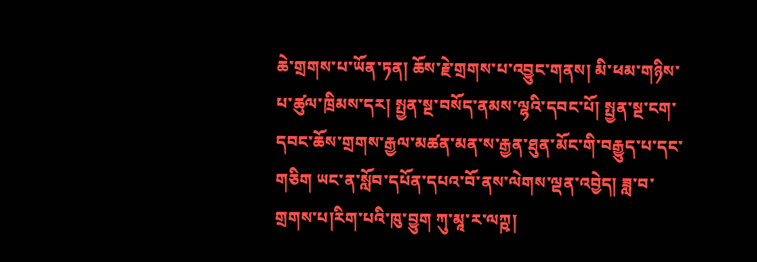ཆེ་གྲགས་པ་ཡོན་ཏན། ཆོས་རྗེ་གྲགས་པ་འབྱུང་གནས། མི་ཕམ་གཉིས་པ་ཚུལ་ཁྲིམས་དར། སྤྱན་སྔ་བསོད་ནམས་ལྷའི་དབང་པོ། སྤྱན་སྔ་ངག་དབང་ཆོས་གྲགས་རྒྱལ་མཚན་མན་ས་རྒྱན་ཐུན་མོང་གི་བརྒྱུད་པ་དང་གཅིག ཡང་ན་སློབ་དཔོན་དཔའ་བོ་ནས་ལེགས་ལྡན་འབྱེད། ཟླ་བ་གྲགས་པ།རིག་པའི་ཁུ་བྱུག ཀུ་མཱ་ར་ལཀྵ།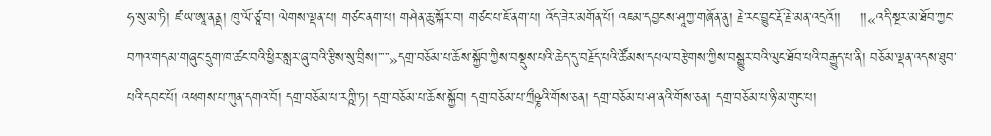ཧ་སུ་མ་ཏི། ཛ་ཡ་ཨཱ་ནནྡ། ཁུ་ལོ་ཙཱ་བ། ལེགས་ལྡན་པ། གཙང་ནག་པ། གཤེན་ཆུ་སྐོར་བ། གཙང་པ་ཇོ་ནག་པ། འོད་ཟེར་མགོན་པོ། འཇམ་དབྱངས་ཤཱཀྱ་གཞོན་ནུ། རྗེ་རང་བྱུང་རྡོ་རྗེ་མན་འདྲའོ།།    །།«འདི་སྔར་མ་ཐོབ་ཀྱང་བཀའ་གདམ་གཞུང་དྲུག་ཁ་ཚང་བའི་ཕྱིར་སླར་ཞུ་བའི་རྩིས་སུ་བྲིས།་་་་་»དགྲ་བཅོམ་པ་ཆོས་སྐྱོབ་ཀྱིས་བསྡུས་པའི་ཆེད་དུ་བརྗོད་པའི་ཚོམས་དཔལ་བརྩེགས་ཀྱིས་བསྒྱུར་བའི་ལུང་ཐོབ་པའི་བརྒྱུད་པ་ནི། བཅོམ་ལྡན་འདས་ཐུབ་པའི་དབང་པོ། འཕགས་པ་ཀུན་དགའ་བོ། དགྲ་བཅོམ་པ་རཀྵི་ཏ། དགྲ་བཅོམ་པ་ཆོས་སྐྱོབ། དགྲ་བཅོམ་པ་ཀྲྀཥྞའི་གོས་ཅན། དགྲ་བཅོམ་པ་ཤ་ནའི་གོས་ཅན། དགྲ་བཅོམ་པ་ཉི་མ་གུང་པ།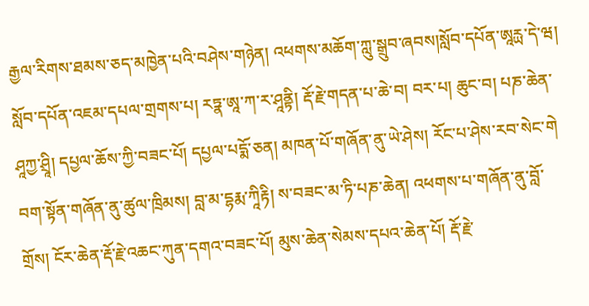རྒྱལ་རིགས་ཐམས་ཅད་མཁྱེན་པའི་བཤེས་གཉེན། འཕགས་མཆོག་ཀླུ་སྒྲུབ་ཞབས།སློབ་དཔོན་ཨཱརྻ་དེ་ཝ། སློབ་དཔོན་འཇམ་དཔལ་གྲགས་པ། རཏྣ་ཨཱ་ཀ་ར་ཤཱནྟི། རྡོ་རྗེ་གདན་པ་ཆེ་བ། བར་པ། ཆུང་བ། པཎ་ཆེན་ཤཱཀྱ་ཤྲཱི། དཔྱལ་ཆོས་ཀྱི་བཟང་པོ། དཔྱལ་པདྨོ་ཅན། མཁན་པོ་གཞོན་ནུ་ཡེ་ཤེས། རོང་པ་ཤེས་རབ་སེང་གེ བག་སྟོན་གཞོན་ནུ་ཚུལ་ཁྲིམས། བླ་མ་དྷརྨ་ཀཱིརྟི། ས་བཟང་མ་ཏི་པཎ་ཆེན། འཕགས་པ་གཞོན་ནུ་བློ་གྲོས། ངོར་ཆེན་རྡོ་རྗེ་འཆང་ཀུན་དགའ་བཟང་པོ། མུས་ཆེན་སེམས་དཔའ་ཆེན་པོ། རྡོ་རྗེ་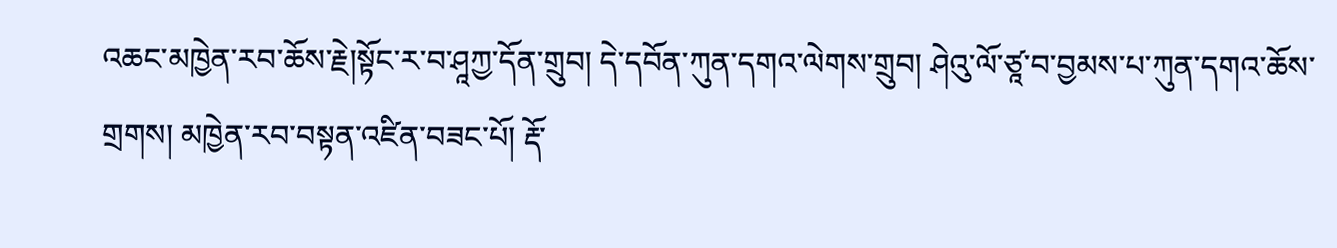འཆང་མཁྱེན་རབ་ཆོས་རྗེ།སྟོང་ར་བ་ཤཱཀྱ་དོན་གྲུབ། དེ་དབོན་ཀུན་དགའ་ལེགས་གྲུབ། ཤེའུ་ལོ་ཙཱ་བ་བྱམས་པ་ཀུན་དགའ་ཆོས་གྲགས། མཁྱེན་རབ་བསྟན་འཛིན་བཟང་པོ། རྡོ་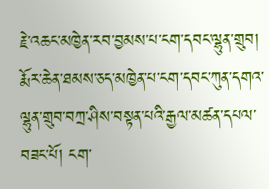རྗེ་འཆང་མཁྱེན་རབ་བྱམས་པ་ངག་དབང་ལྷུན་གྲུབ། རྨོར་ཆེན་ཐམས་ཅད་མཁྱེན་པ་ངག་དབང་ཀུན་དགའ་ལྷུན་གྲུབ་བཀྲ་ཤིས་བསྟན་པའི་རྒྱལ་མཚན་དཔལ་བཟང་པོ། ངག་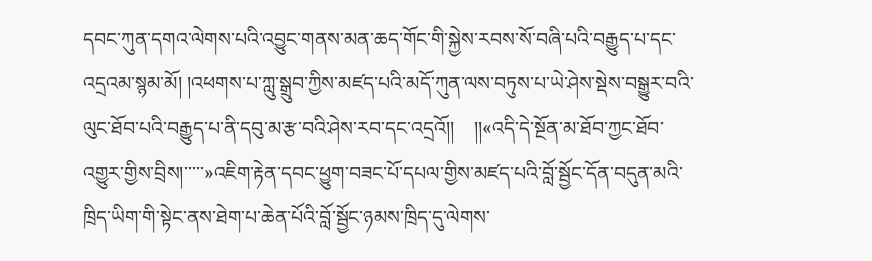དབང་ཀུན་དགའ་ལེགས་པའི་འབྱུང་གནས་མན་ཆད་གོང་གི་སྐྱེས་རབས་སོ་བཞི་པའི་བརྒྱུད་པ་དང་འདྲའམ་སྙམ་མོ། །འཕགས་པ་ཀླུ་སྒྲུབ་ཀྱིས་མཛད་པའི་མདོ་ཀུན་ལས་བཏུས་པ་ཡེ་ཤེས་སྡེས་བསྒྱུར་བའི་ལུང་ཐོབ་པའི་བརྒྱུད་པ་ནི་དབུ་མ་རྩ་བའི་ཤེས་རབ་དང་འདྲའོ།།    །།«འདི་དེ་སྔོན་མ་ཐོབ་ཀྱང་ཐོབ་འགྱུར་གྱིས་བྲིས།་་་་་»འཇིག་རྟེན་དབང་ཕྱུག་བཟང་པོ་དཔལ་གྱིས་མཛད་པའི་བློ་སྦྱོང་དོན་བདུན་མའི་ཁྲིད་ཡིག་གི་སྟེང་ནས་ཐེག་པ་ཆེན་པོའི་བློ་སྦྱོང་ཉམས་ཁྲིད་དུ་ལེགས་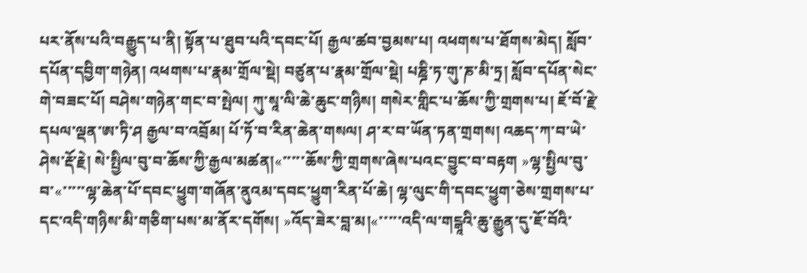པར་ནོས་པའི་བརྒྱུད་པ་ནི། སྟོན་པ་ཐུབ་པའི་དབང་པོ། རྒྱལ་ཚབ་བྱམས་པ། འཕགས་པ་ཐོགས་མེད། སློབ་དཔོན་དབྱིག་གཉེན། འཕགས་པ་རྣམ་གྲོལ་སྡེ། བཙུན་པ་རྣམ་གྲོལ་སྡེ། པཎྜི་ཏ་གུ་ཎ་མི་ཏྲ། སློབ་དཔོན་སེང་གེ་བཟང་པོ། བཤེས་གཉེན་གང་བ་སྤེལ། ཀུ་སཱ་ལི་ཆེ་ཆུང་གཉིས། གསེར་གླིང་པ་ཆོས་ཀྱི་གྲགས་པ། ཇོ་བོ་རྗེ་དཔལ་ལྡན་ཨ་ཏི་ཤ རྒྱལ་བ་འབྲོམ། པོ་ཏོ་བ་རིན་ཆེན་གསལ། ཤ་ར་བ་ཡོན་ཏན་གྲགས། འཆད་ཀ་བ་ཡེ་ཤེས་རྡོ་རྗེ། སེ་སྤྱིལ་བུ་བ་ཆོས་ཀྱི་རྒྱལ་མཚན།«་་་་་ཆོས་ཀྱི་གྲགས་ཞེས་པའང་བྱུང་བ་བརྟག »ལྷ་སྤྱིལ་བུ་བ་«་་་་་ལྷ་ཆེན་པོ་དབང་ཕྱུག་གཞོན་ནུའམ་དབང་ཕྱུག་རིན་པོ་ཆེ། ལྷ་ལུང་གི་དབང་ཕྱུག་ཅེས་གྲགས་པ་དང་འདི་གཉིས་མི་གཅིག་པས་མ་ནོར་དགོས། »འོད་ཟེར་བླ་མ།«་་་་་འདི་ལ་གངྒཱའི་ཆུ་རྒྱུན་དུ་ཇོ་བོའི་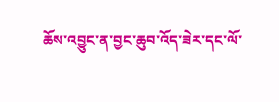ཆོས་འབྱུང་ན་བྱང་ཆུབ་འོད་ཟེར་དང་ལོ་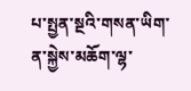པ་སྤྱན་སྔའི་གསན་ཡིག་ན་སྐྱེས་མཆོག་ལྷ་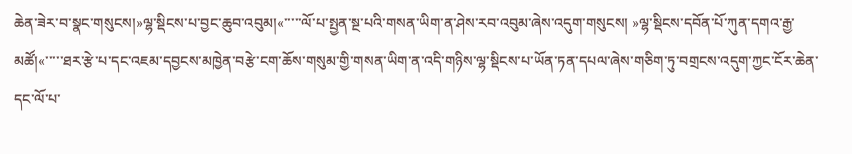ཆེན་ཟེར་བ་སྣང་གསུངས།»ལྷ་སྡིངས་པ་བྱང་ཆུབ་འབུམ།«་་་་་ལོ་པ་སྤྱན་སྔ་པའི་གསན་ཡིག་ན་ཤེས་རབ་འབུམ་ཞེས་འདུག་གསུངས། »ལྷ་སྡིངས་དབོན་པོ་ཀུན་དགའ་རྒྱ་མཚོ།«་་་་་ཐར་རྩེ་པ་དང་འཇམ་དབྱངས་མཁྱེན་བརྩེ་ངག་ཆོས་གསུམ་གྱི་གསན་ཡིག་ན་འདི་གཉིས་ལྷ་སྡིངས་པ་ཡོན་ཏན་དཔལ་ཞེས་གཅིག་ཏུ་བགྲངས་འདུག་ཀྱང་ངོར་ཆེན་དང་ལོ་པ་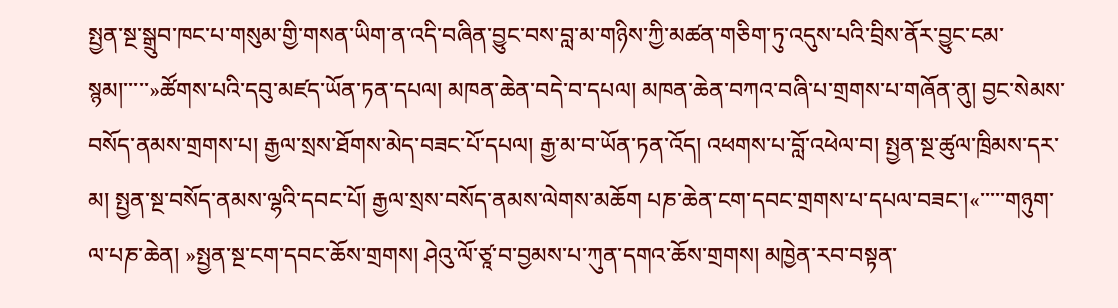སྤྱན་སྔ་སྒྲུབ་ཁང་པ་གསུམ་གྱི་གསན་ཡིག་ན་འདི་བཞིན་བྱུང་བས་བླ་མ་གཉིས་ཀྱི་མཚན་གཅིག་ཏུ་འདུས་པའི་བྲིས་ནོར་བྱུང་ངམ་སྙམ།་་་་་»ཚོགས་པའི་དབུ་མཛད་ཡོན་ཏན་དཔལ། མཁན་ཆེན་བདེ་བ་དཔལ། མཁན་ཆེན་བཀའ་བཞི་པ་གྲགས་པ་གཞོན་ནུ། བྱང་སེམས་བསོད་ནམས་གྲགས་པ། རྒྱལ་སྲས་ཐོགས་མེད་བཟང་པོ་དཔལ། རྒྱ་མ་བ་ཡོན་ཏན་འོད། འཕགས་པ་བློ་འཕེལ་བ། སྤྱན་སྔ་ཚུལ་ཁྲིམས་དར་མ། སྤྱན་སྔ་བསོད་ནམས་ལྷའི་དབང་པོ། རྒྱལ་སྲས་བསོད་ནམས་ལེགས་མཆོག པཎ་ཆེན་ངག་དབང་གྲགས་པ་དཔལ་བཟང་།«་་་་་གཉུག་ལ་པཎ་ཆེན། »སྤྱན་སྔ་ངག་དབང་ཆོས་གྲགས། ཤེའུ་ལོ་ཙཱ་བ་བྱམས་པ་ཀུན་དགའ་ཆོས་གྲགས། མཁྱེན་རབ་བསྟན་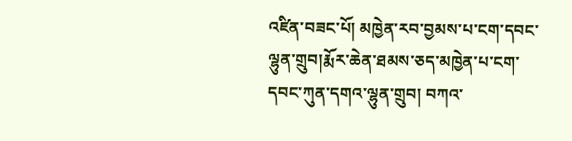འཛིན་བཟང་པོ། མཁྱེན་རབ་བྱམས་པ་ངག་དབང་ལྷུན་གྲུབ།རྨོར་ཆེན་ཐམས་ཅད་མཁྱེན་པ་ངག་དབང་ཀུན་དགའ་ལྷུན་གྲུབ། བཀའ་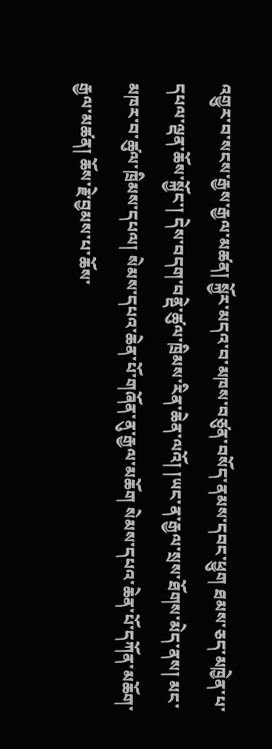འགྱུར་བ་སངས་རྒྱས་རྒྱལ་མཚན། སྐྱོར་མདའ་བ་མཁས་བཙུན་བསོད་ནམས་དབང་ཕྱུག ཐམས་ཅད་མཁྱེན་པ་དཔལ་ལྡན་ཆོས་སྐྱོང་། དེས་བདག་བནྡེ་ཚུལ་ཁྲིམས་རིན་ཆེན་ལའོ། །ཡང་ན་རྒྱལ་སྲས་ཐོགས་མེད་ནས། མང་མཁར་བ་ཚུལ་ཁྲིམས་དཔལ། སེམས་དཔའ་ཆེན་པོ་གཞོན་ནུ་རྒྱལ་མཆོག སེམས་དཔའ་ཆེན་པོ་དཀོན་མཆོག་རྒྱལ་མཚན། ཆོས་རྗེ་བྱམས་པ་ཆོས་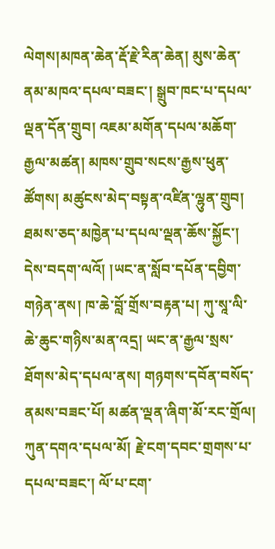ལེགས།མཁན་ཆེན་རྡོ་རྗེ་རིན་ཆེན། མུས་ཆེན་ནམ་མཁའ་དཔལ་བཟང་། སྒྲུབ་ཁང་པ་དཔལ་ལྡན་དོན་གྲུབ། འཇམ་མགོན་དཔལ་མཆོག་རྒྱལ་མཚན། མཁས་གྲུབ་སངས་རྒྱས་ཕུན་ཚོགས། མཚུངས་མེད་བསྟན་འཛིན་ལྷུན་གྲུབ། ཐམས་ཅད་མཁྱེན་པ་དཔལ་ལྡན་ཆོས་སྐྱོང་། དེས་བདག་ལའོ། །ཡང་ན་སློབ་དཔོན་དབྱིག་གཉེན་ནས། ཁ་ཆེ་བློ་གྲོས་བརྟན་པ། ཀུ་སཱ་ལི་ཆེ་ཆུང་གཉིས་མན་འདྲ། ཡང་ན་རྒྱལ་སྲས་ཐོགས་མེད་དཔལ་ནས། གཉགས་དབོན་བསོད་ནམས་བཟང་པོ། མཚན་ལྡན་ཞིག་མོ་རང་གྲོལ། ཀུན་དགའ་དཔལ་མོ། རྗེ་ངག་དབང་གྲགས་པ་དཔལ་བཟང་། ལོ་པ་ངག་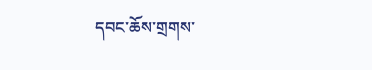དབང་ཆོས་གྲགས་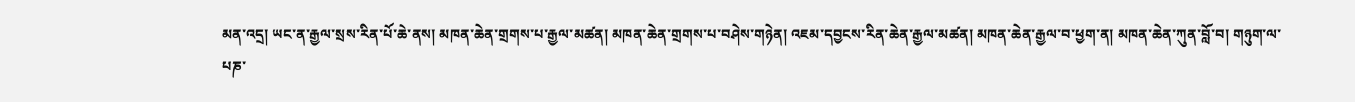མན་འདྲ། ཡང་ན་རྒྱལ་སྲས་རིན་པོ་ཆེ་ནས། མཁན་ཆེན་གྲགས་པ་རྒྱལ་མཚན། མཁན་ཆེན་གྲགས་པ་བཤེས་གཉེན། འཇམ་དབྱངས་རིན་ཆེན་རྒྱལ་མཚན། མཁན་ཆེན་རྒྱལ་བ་ཕྱག་ན། མཁན་ཆེན་ཀུན་བློ་བ། གཉུག་ལ་པཎ་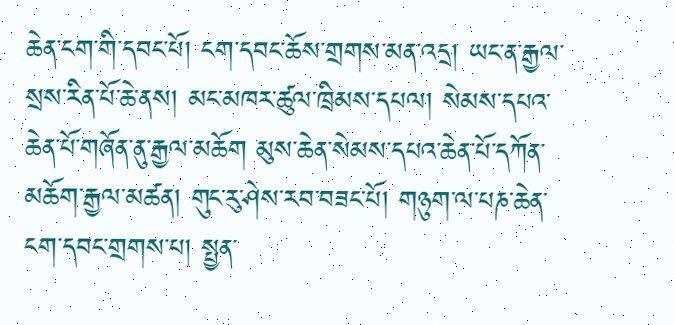ཆེན་ངག་གི་དབང་པོ། ངག་དབང་ཆོས་གྲགས་མན་འདྲ། ཡང་ན་རྒྱལ་སྲས་རིན་པོ་ཆེ་ནས། མང་མཁར་ཚུལ་ཁྲིམས་དཔལ། སེམས་དཔའ་ཆེན་པོ་གཞོན་ནུ་རྒྱལ་མཆོག མུས་ཆེན་སེམས་དཔའ་ཆེན་པོ་དཀོན་མཆོག་རྒྱལ་མཚན། གུང་རུ་ཤེས་རབ་བཟང་པོ། གཉུག་ལ་པཎ་ཆེན་ངག་དབང་གྲགས་པ། སྤྱན་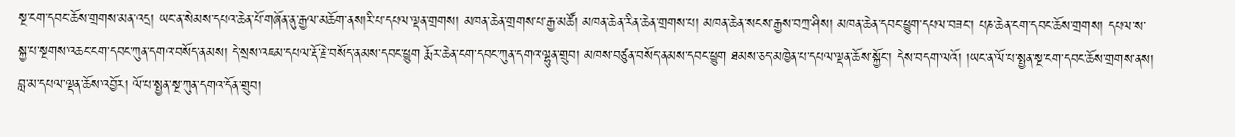སྔ་ངག་དབང་ཆོས་གྲགས་མན་འདྲ། ཡང་ན་སེམས་དཔའ་ཆེན་པོ་གཞོན་ནུ་རྒྱལ་མཆོག་ནས།རི་པ་དཔལ་ལྡན་གྲགས། མཁན་ཆེན་གྲགས་པ་རྒྱ་མཚོ། མཁན་ཆེན་རིན་ཆེན་གྲགས་པ། མཁན་ཆེན་སངས་རྒྱས་བཀྲ་ཤིས། མཁན་ཆེན་དབང་ཕྱུག་དཔལ་བཟང་། པཎ་ཆེན་ངག་དབང་ཆོས་གྲགས། དཔལ་ས་སྐྱ་པ་སྔགས་འཆང་ངག་དབང་ཀུན་དགའ་བསོད་ནམས། དེ་སྲས་འཇམ་དཔལ་རྡོ་རྗེ་བསོད་ནམས་དབང་ཕྱུག རྨོར་ཆེན་ངག་དབང་ཀུན་དགའ་ལྷུན་གྲུབ། མཁས་བཙུན་བསོད་ནམས་དབང་ཕྱུག ཐམས་ཅད་མཁྱེན་པ་དཔལ་ལྡན་ཆོས་སྐྱོང་། དེས་བདག་ལའོ། །ཡང་ན་ལོ་པ་སྤྱན་སྔ་ངག་དབང་ཆོས་གྲགས་ནས། བླ་མ་དཔལ་ལྡན་ཆོས་འབྱོར། ལོ་པ་སྤྱན་སྔ་ཀུན་དགའ་དོན་གྲུབ།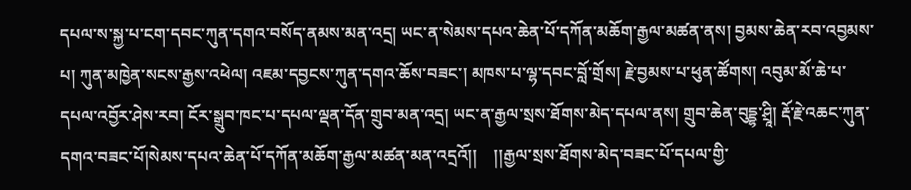དཔལ་ས་སྐྱ་པ་ངག་དབང་ཀུན་དགའ་བསོད་ནམས་མན་འདྲ། ཡང་ན་སེམས་དཔའ་ཆེན་པོ་དཀོན་མཆོག་རྒྱལ་མཚན་ནས། བྱམས་ཆེན་རབ་འབྱམས་པ། ཀུན་མཁྱེན་སངས་རྒྱས་འཕེལ། འཇམ་དབྱངས་ཀུན་དགའ་ཆོས་བཟང་། མཁས་པ་ལྷ་དབང་བློ་གྲོས། རྗེ་བྱམས་པ་ཕུན་ཚོགས། འབུམ་མོ་ཆེ་པ་དཔལ་འབྱོར་ཤེས་རབ། ངོར་སྒྲུབ་ཁང་པ་དཔལ་ལྡན་དོན་གྲུབ་མན་འདྲ། ཡང་ན་རྒྱལ་སྲས་ཐོགས་མེད་དཔལ་ནས། གྲུབ་ཆེན་བུདྡྷ་ཤྲཱི། རྡོ་རྗེ་འཆང་ཀུན་དགའ་བཟང་པོ།སེམས་དཔའ་ཆེན་པོ་དཀོན་མཆོག་རྒྱལ་མཚན་མན་འདྲའོ།།    །།རྒྱལ་སྲས་ཐོགས་མེད་བཟང་པོ་དཔལ་གྱི་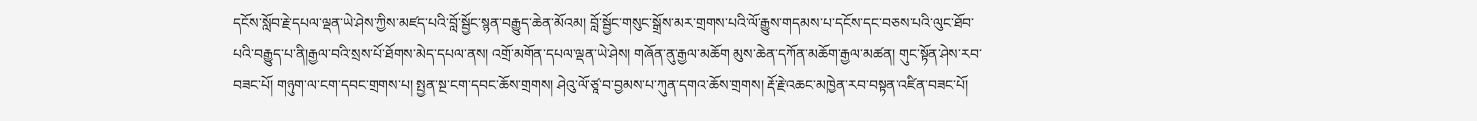དངོས་སློབ་རྗེ་དཔལ་ལྡན་ཡེ་ཤེས་ཀྱིས་མཛད་པའི་བློ་སྦྱོང་སྙན་བརྒྱུད་ཆེན་མོའམ། བློ་སྦྱོང་གསུང་སྒྲོས་མར་གྲགས་པའི་ལོ་རྒྱུས་གདམས་པ་དངོས་དང་བཅས་པའི་ལུང་ཐོབ་པའི་བརྒྱུད་པ་ནི།རྒྱལ་བའི་སྲས་པོ་ཐོགས་མེད་དཔལ་ནས། འགྲོ་མགོན་དཔལ་ལྡན་ཡེ་ཤེས། གཞོན་ནུ་རྒྱལ་མཆོག མུས་ཆེན་དཀོན་མཆོག་རྒྱལ་མཚན། གུང་སྟོན་ཤེས་རབ་བཟང་པོ། གཉུག་ལ་ངག་དབང་གྲགས་པ། སྤྱན་སྔ་ངག་དབང་ཆོས་གྲགས། ཤེའུ་ལོ་ཙཱ་བ་བྱམས་པ་ཀུན་དགའ་ཆོས་གྲགས། རྡོ་རྗེ་འཆང་མཁྱེན་རབ་བསྟན་འཛིན་བཟང་པོ།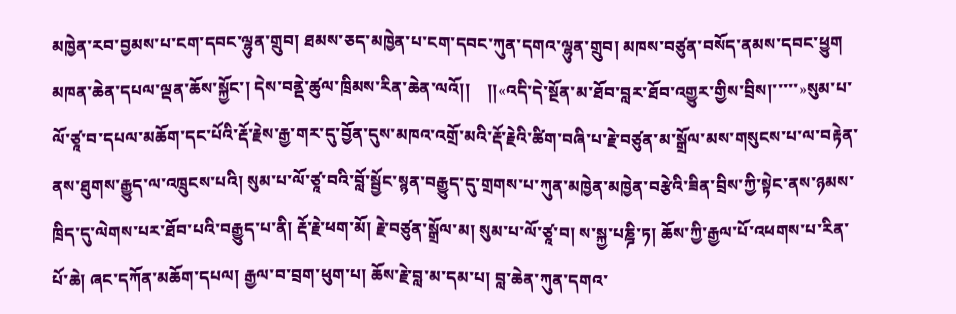མཁྱེན་རབ་བྱམས་པ་ངག་དབང་ལྷུན་གྲུབ། ཐམས་ཅད་མཁྱེན་པ་ངག་དབང་ཀུན་དགའ་ལྷུན་གྲུབ། མཁས་བཙུན་བསོད་ནམས་དབང་ཕྱུག མཁན་ཆེན་དཔལ་ལྡན་ཆོས་སྐྱོང་། དེས་བནྡེ་ཚུལ་ཁྲིམས་རིན་ཆེན་ལའོ།།    །།«འདི་དེ་སྔོན་མ་ཐོབ་བླར་ཐོབ་འགྱུར་གྱིས་བྲིས།་་་་་»སུམ་པ་ལོ་ཙཱ་བ་དཔལ་མཆོག་དང་པོའི་རྡོ་རྗེས་རྒྱ་གར་དུ་བྱོན་དུས་མཁའ་འགྲོ་མའི་རྡོ་རྗེའི་ཚིག་བཞི་པ་རྗེ་བཙུན་མ་སྒྲོལ་མས་གསུངས་པ་ལ་བརྟེན་ནས་ཐུགས་རྒྱུད་ལ་འཁྲུངས་པའི། སུམ་པ་ལོ་ཙཱ་བའི་བློ་སྦྱོང་སྙན་བརྒྱུད་དུ་གྲགས་པ་ཀུན་མཁྱེན་མཁྱེན་བརྩེའི་ཟིན་བྲིས་ཀྱི་སྟེང་ནས་ཉམས་ཁྲིད་དུ་ལེགས་པར་ཐོབ་པའི་བརྒྱུད་པ་ནི། རྡོ་རྗེ་ཕག་མོ། རྗེ་བཙུན་སྒྲོལ་མ། སུམ་པ་ལོ་ཙཱ་བ། ས་སྐྱ་པཎྜི་ཏ། ཆོས་ཀྱི་རྒྱལ་པོ་འཕགས་པ་རིན་པོ་ཆེ། ཞང་དཀོན་མཆོག་དཔལ། རྒྱལ་བ་བྲག་ཕུག་པ། ཆོས་རྗེ་བླ་མ་དམ་པ། བླ་ཆེན་ཀུན་དགའ་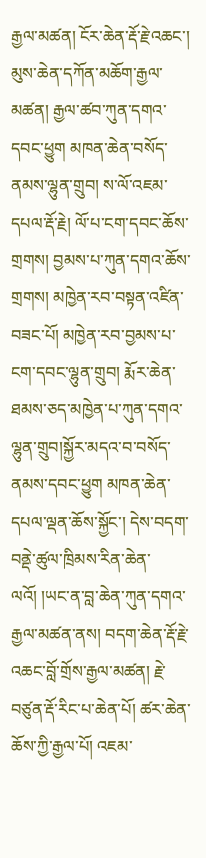རྒྱལ་མཚན། ངོར་ཆེན་རྡོ་རྗེ་འཆང་། མུས་ཆེན་དཀོན་མཆོག་རྒྱལ་མཚན། རྒྱལ་ཚབ་ཀུན་དགའ་དབང་ཕྱུག མཁན་ཆེན་བསོད་ནམས་ལྷུན་གྲུབ། ས་ལོ་འཇམ་དཔལ་རྡོ་རྗེ། ལོ་པ་ངག་དབང་ཆོས་གྲགས། བྱམས་པ་ཀུན་དགའ་ཆོས་གྲགས། མཁྱེན་རབ་བསྟན་འཛིན་བཟང་པོ། མཁྱེན་རབ་བྱམས་པ་ངག་དབང་ལྷུན་གྲུབ། རྨོར་ཆེན་ཐམས་ཅད་མཁྱེན་པ་ཀུན་དགའ་ལྷུན་གྲུབ།སྐྱོར་མདའ་བ་བསོད་ནམས་དབང་ཕྱུག མཁན་ཆེན་དཔལ་ལྡན་ཆོས་སྐྱོང་། དེས་བདག་བནྡེ་ཚུལ་ཁྲིམས་རིན་ཆེན་ལའོ། །ཡང་ན་བླ་ཆེན་ཀུན་དགའ་རྒྱལ་མཚན་ནས། བདག་ཆེན་རྡོ་རྗེ་འཆང་བློ་གྲོས་རྒྱལ་མཚན། རྗེ་བཙུན་རྡོ་རིང་པ་ཆེན་པོ། ཚར་ཆེན་ཆོས་ཀྱི་རྒྱལ་པོ། འཇམ་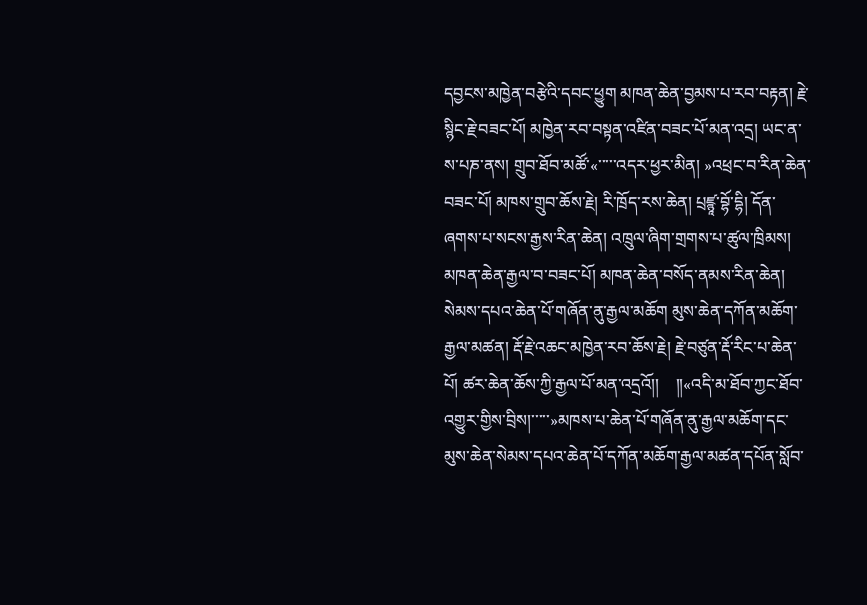དབྱངས་མཁྱེན་བརྩེའི་དབང་ཕྱུག མཁན་ཆེན་བྱམས་པ་རབ་བརྟན། རྗེ་སྙིང་རྗེ་བཟང་པོ། མཁྱེན་རབ་བསྟན་འཛིན་བཟང་པོ་མན་འདྲ། ཡང་ན་ས་པཎ་ནས། གྲུབ་ཐོབ་མཚོ་«་་་་་འདར་ཕྱར་མིན། »འཕྲང་བ་རིན་ཆེན་བཟང་པོ། མཁས་གྲུབ་ཆོས་རྗེ། རི་ཁྲོད་རས་ཆེན། པྲཛྙཱ་བྷོ་དྷི། དོན་ཞགས་པ་སངས་རྒྱས་རིན་ཆེན། འཁྲུལ་ཞིག་གྲགས་པ་ཚུལ་ཁྲིམས། མཁན་ཆེན་རྒྱལ་བ་བཟང་པོ། མཁན་ཆེན་བསོད་ནམས་རིན་ཆེན། སེམས་དཔའ་ཆེན་པོ་གཞོན་ནུ་རྒྱལ་མཆོག མུས་ཆེན་དཀོན་མཆོག་རྒྱལ་མཚན། རྡོ་རྗེ་འཆང་མཁྱེན་རབ་ཆོས་རྗེ། རྗེ་བཙུན་རྡོ་རིང་པ་ཆེན་པོ། ཚར་ཆེན་ཆོས་ཀྱི་རྒྱལ་པོ་མན་འདྲའོ།།    །།«འདི་མ་ཐོབ་ཀྱང་ཐོབ་འགྱུར་གྱིས་བྲིས།་་་་་»མཁས་པ་ཆེན་པོ་གཞོན་ནུ་རྒྱལ་མཆོག་དང་མུས་ཆེན་སེམས་དཔའ་ཆེན་པོ་དཀོན་མཆོག་རྒྱལ་མཚན་དཔོན་སློབ་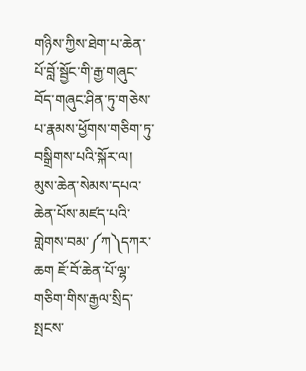གཉིས་ཀྱིས་ཐེག་པ་ཆེན་པོ་བློ་སྦྱོང་གི་རྒྱ་གཞུང་བོད་གཞུང་ཤིན་ཏུ་གཅེས་པ་རྣམས་ཕྱོགས་གཅིག་ཏུ་བསྒྲིགས་པའི་སྐོར་ལ། མུས་ཆེན་སེམས་དཔའ་ཆེན་པོས་མཛད་པའི་གླེགས་བམ་༼ཀ༽དཀར་ཆག ཇོ་བོ་ཆེན་པོ་ལྷ་གཅིག་གིས་རྒྱལ་སྲིད་སྤངས་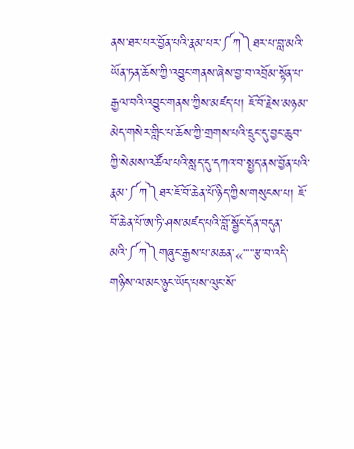ནས་ཐར་པར་བྱོན་པའི་རྣམ་པར་༼ཀ༽ཐར་པ་བླ་མའི་ཡོན་ཏན་ཆོས་ཀྱི་འབྱུང་གནས་ཞེས་བྱ་བ་འབྲོམ་སྟོན་པ་རྒྱལ་བའི་འབྱུང་གནས་ཀྱིས་མཛད་པ། ཇོ་བོ་རྗེས་མཉམ་མེད་གསེར་གླིང་པ་ཆོས་ཀྱི་གྲགས་པའི་དྲུང་དུ་བྱང་ཆུབ་ཀྱི་སེམས་འཚོལ་པའི་སླད་དུ་དཀའ་བ་སྤྱད་ནས་བྱོན་པའི་རྣམ་༼ཀ༽ཐར་ཇོ་བོ་ཆེན་པོ་ཉིད་ཀྱིས་གསུངས་པ། ཇོ་བོ་ཆེན་པོ་ཨ་ཏི་ཤས་མཛད་པའི་བློ་སྦྱོང་དོན་བདུན་མའི་༼ཀ༽གཞུང་རྒྱས་པ་མཆན་«་་་་་རྩ་བ་འདི་གཉིས་ལ་མང་ཉུང་ཡོད་པས་ལུང་སོ་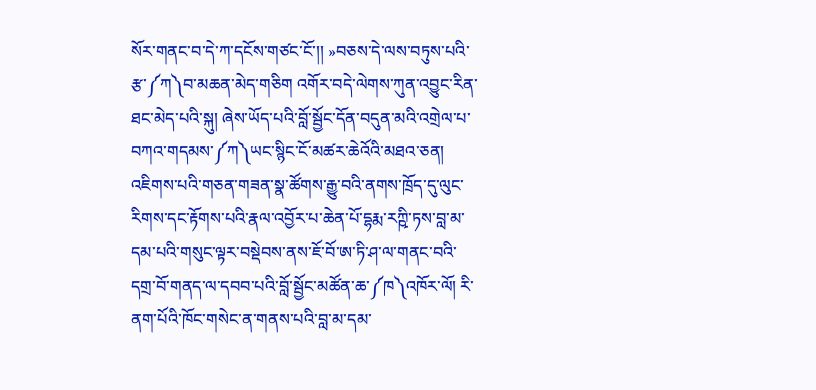སོར་གནང་བ་དེ་ཀ་དངོས་གཙང་ངོ་།། »བཅས་དེ་ལས་བཏུས་པའི་རྩ་༼ཀ༽བ་མཆན་མེད་གཅིག འགོར་བདེ་ལེགས་ཀུན་འབྱུང་རིན་ཐང་མེད་པའི་སྐུ། ཞེས་ཡོད་པའི་བློ་སྦྱོང་དོན་བདུན་མའི་འགྲེལ་པ་བཀའ་གདམས་༼ཀ༽ཡང་སྙིང་ངོ་མཚར་ཆེའོའི་མཐའ་ཅན། འཇིགས་པའི་གཅན་གཟན་སྣ་ཚོགས་རྒྱུ་བའི་ནགས་ཁྲོད་དུ་ལུང་རིགས་དང་རྟོགས་པའི་རྣལ་འབྱོར་པ་ཆེན་པོ་དྷརྨ་རཀྵི་ཏས་བླ་མ་དམ་པའི་གསུང་ལྟར་བསྡེབས་ནས་ཇོ་བོ་ཨ་ཏི་ཤ་ལ་གནང་བའི་དགྲ་བོ་གནད་ལ་དབབ་པའི་བློ་སྦྱོང་མཚོན་ཆ་༼ཁ༽འཁོར་ལོ། རི་ནག་པོའི་ཁོང་གསེང་ན་གནས་པའི་བླ་མ་དམ་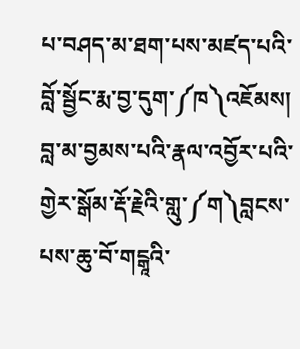པ་བཤད་མ་ཐག་པས་མཛད་པའི་བློ་སྦྱོང་རྨ་བྱ་དུག་༼ཁ༽འཇོམས། བླ་མ་བྱམས་པའི་རྣལ་འབྱོར་པའི་གྱེར་སྒོམ་རྡོ་རྗེའི་གླུ་༼ག༽བླངས་པས་ཆུ་བོ་གངྒཱའི་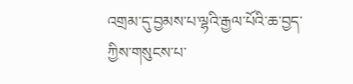འགྲམ་དུ་བྱམས་པ་ལྷའི་རྒྱལ་པོའི་ཆ་བྱད་ཀྱིས་གསུངས་པ་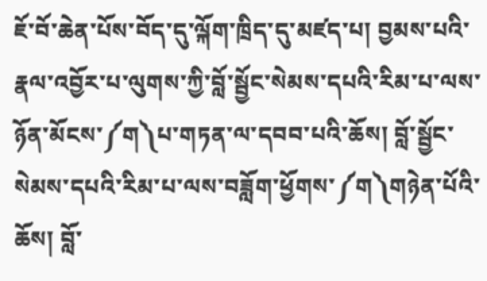ཇོ་བོ་ཆེན་པོས་བོད་དུ་ལྐོག་ཁྲིད་དུ་མཛད་པ། བྱམས་པའི་རྣལ་འབྱོར་པ་ལུགས་ཀྱི་བློ་སྦྱོང་སེམས་དཔའི་རིམ་པ་ལས་ཉོན་མོངས་༼ག༽པ་གཏན་ལ་དབབ་པའི་ཆོས། བློ་སྦྱོང་སེམས་དཔའི་རིམ་པ་ལས་བཟློག་ཕྱོགས་༼ག༽གཉེན་པོའི་ཆོས། བློ་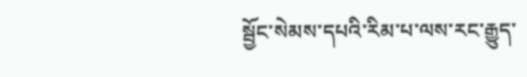སྦྱོང་སེམས་དཔའི་རིམ་པ་ལས་རང་རྒྱུད་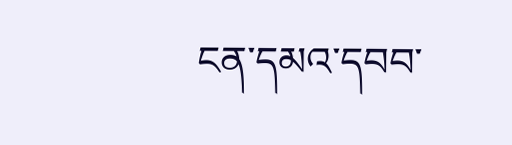ངན་དམའ་དབབ་